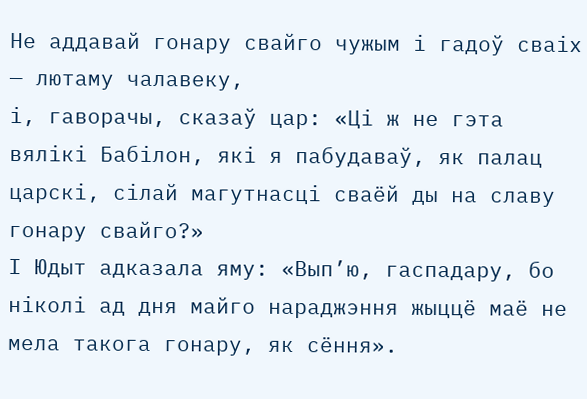Не аддавай гонару свайго чужым і гадоў сваіх — лютаму чалавеку,
і, гаворачы, сказаў цар: «Ці ж не гэта вялікі Бабілон, які я пабудаваў, як палац царскі, сілай магутнасці сваёй ды на славу гонару свайго?»
І Юдыт адказала яму: «Вып’ю, гаспадару, бо ніколі ад дня майго нараджэння жыццё маё не мела такога гонару, як сёння».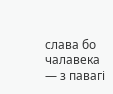слава бо чалавека — з павагі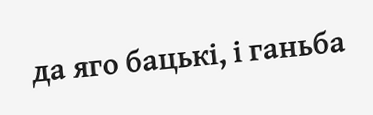да яго бацькі, і ганьба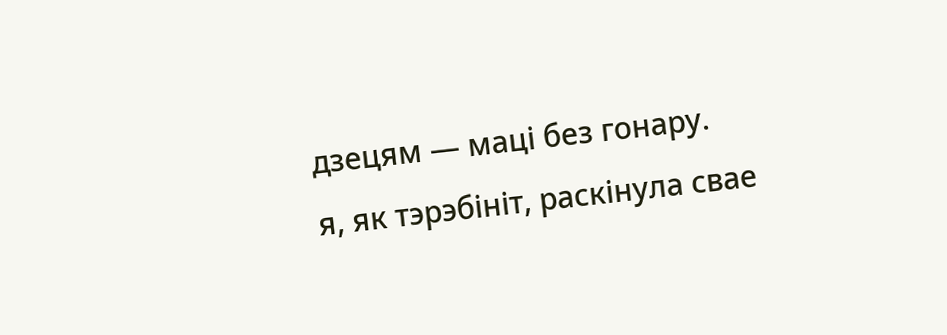дзецям — маці без гонару.
я, як тэрэбініт, раскінула свае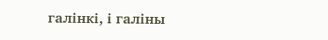галінкі, і галіны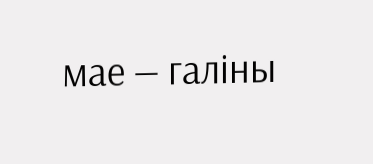мае — галіны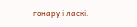гонару і ласкі.